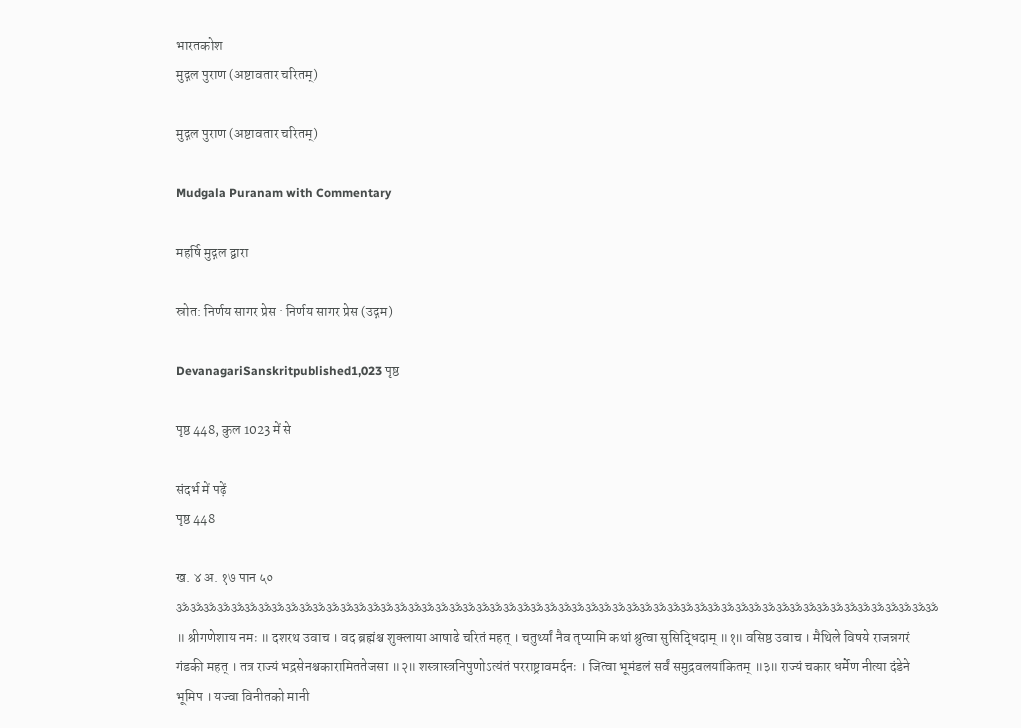भारतकोश
मुद्गल पुराण (अष्टावतार चरितम्)

मुद्गल पुराण (अष्टावतार चरितम्)

Mudgala Puranam with Commentary

महर्षि मुद्गल द्वारा

स्रोत: निर्णय सागर प्रेस · निर्णय सागर प्रेस (उद्गम)

DevanagariSanskritpublished1,023 पृष्ठ

पृष्ठ 448, कुल 1023 में से

संदर्भ में पढ़ें
पृष्ठ 448

ख. ४ अ. १७ पान ५० ॐॐॐॐॐॐॐॐॐॐॐॐॐॐॐॐॐॐॐॐॐॐॐॐॐॐॐॐॐॐॐॐॐॐॐॐॐॐॐॐॐॐॐॐॐॐॐॐॐॐॐॐॐॐॐॐ ॥ श्रीगणेशाय नमः ॥ दशरथ उवाच । वद ब्रह्मंश्च शुक्लाया आषाढे चरितं महत् । चतुर्थ्यां नैव तृप्यामि कथां श्रुत्वा सुसिद्धिदाम् ॥१॥ वसिष्ठ उवाच । मैथिले विषये राजन्नगरं गंडकी महत् । तत्र राज्यं भद्रसेनश्चकारामिततेजसा ॥२॥ शस्त्रास्त्रनिपुणोऽत्यंतं परराष्ट्रावमर्दनः । जित्वा भूमंडलं सर्वं समुद्रवलयांकितम् ॥३॥ राज्यं चकार धर्मेण नीत्या दंडेने भूमिप । यज्वा विनीतको मानी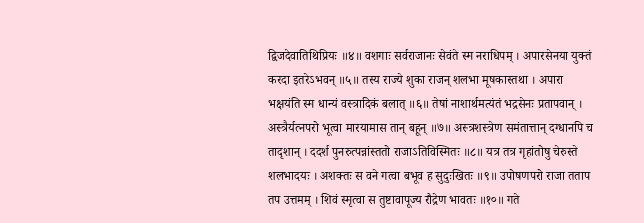द्विजदेवातिथिप्रियः ॥४॥ वशगाः सर्वराजानः सेवंते स्म नराधिपम् । अपारसेनया युक्तं करदा इतरेऽभवन् ॥५॥ तस्य राज्ये शुका राजन् शलभा मूषकास्तथा । अपारा भक्षयंति स्म धान्यं वस्त्रादिकं बलात् ॥६॥ तेषां नाशार्थमत्यंतं भद्रसेनः प्रतापवान् । अस्त्रैर्यत्नपरो भूत्वा मारयामास तान् बहून् ॥७॥ अस्त्रशस्त्रेण समंतात्तान् दग्धानपि च तादृशान् । ददर्श पुनरुत्पन्नांस्ततो राजाऽतिविस्मितः ॥८॥ यत्र तत्र गृहांतोषु चेरुस्ते शलभादयः । अशक्तः स वने गत्वा बभूव ह सुदुःखितः ॥९॥ उपोषणपरो राजा तताप तप उत्तमम् । शिवं स्मृत्वा स तुष्टावापूज्य रौद्रेण भावतः ॥१०॥ गते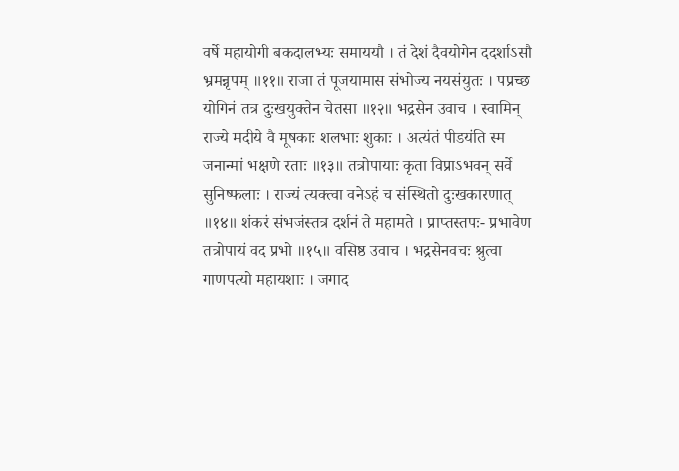वर्षे महायोगी बकदालभ्यः समाययौ । तं देशं दैवयोगेन ददर्शाऽसौ भ्रमन्नृपम् ॥११॥ राजा तं पूजयामास संभोज्य नयसंयुतः । पप्रच्छ योगिनं तत्र दुःखयुक्तेन चेतसा ॥१२॥ भद्रसेन उवाच । स्वामिन् राज्ये मदीये वै मूषकाः शलभाः शुकाः । अत्यंतं पीडयंति स्म जनान्मां भक्षणे रताः ॥१३॥ तत्रोपायाः कृता विप्राऽभवन् सर्वे सुनिष्फलाः । राज्यं त्यक्त्वा वनेऽहं च संस्थितो दुःखकारणात् ॥१४॥ शंकरं संभजंस्तत्र दर्शनं ते महामते । प्राप्तस्तपः- प्रभावेण तत्रोपायं वद प्रभो ॥१५॥ वसिष्ठ उवाच । भद्रसेनवचः श्रुत्वा गाणपत्यो महायशाः । जगाद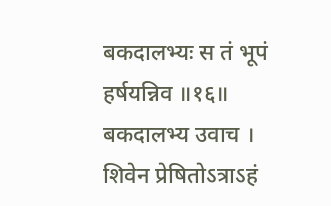बकदालभ्यः स तं भूपं हर्षयन्निव ॥१६॥ बकदालभ्य उवाच । शिवेन प्रेषितोऽत्राऽहं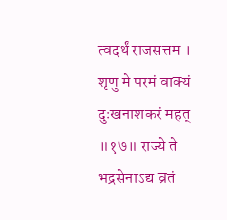त्वदर्थं राजसत्तम । शृणु मे परमं वाक्यं दुःखनाशकरं महत् ॥१७॥ राज्ये ते भद्रसेनाऽद्य व्रतं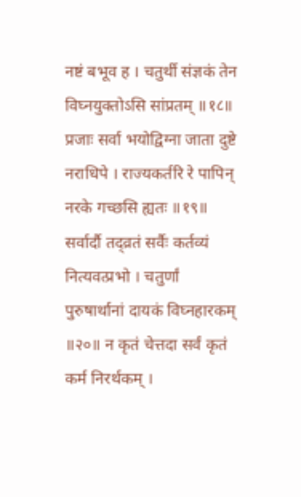नष्टं बभूव ह । चतुर्थी संज्ञकं तेन विघ्नयुक्तोऽसि सांप्रतम् ॥१८॥ प्रजाः सर्वा भयोद्विग्ना जाता दुष्टे नराधिपे । राज्यकर्तरि रे पापिन् नरके गच्छसि ह्यतः ॥१९॥ सर्वार्दौ तद्व्रतं सर्वैः कर्तव्यं नित्यवत्प्रभो । चतुर्णां पुरुषार्थानां दायकं विघ्नहारकम् ॥२०॥ न कृतं चेत्तदा सर्वं कृतं कर्म निरर्थकम् ।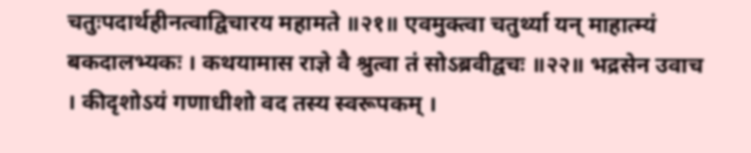चतुःपदार्थहीनत्वाद्विचारय महामते ॥२१॥ एवमुक्त्वा चतुर्थ्या यन् माहात्म्यं बकदालभ्यकः । कथयामास राज्ञे वै श्रुत्वा तं सोऽब्रवीद्वचः ॥२२॥ भद्रसेन उवाच । कीदृशोऽयं गणाधीशो वद तस्य स्वरूपकम् ।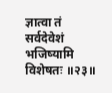ज्ञात्वा तं सर्वदेवेशं भजिष्यामि विशेषतः ॥२३॥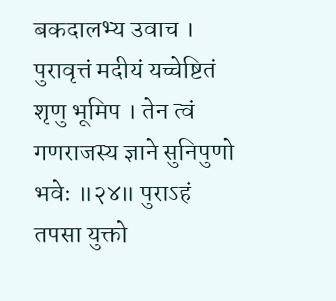बकदालभ्य उवाच । पुरावृत्तं मदीयं यच्चेष्टितं शृणु भूमिप । तेन त्वं गणराजस्य ज्ञाने सुनिपुणो भवेः ॥२४॥ पुराऽहं तपसा युक्तो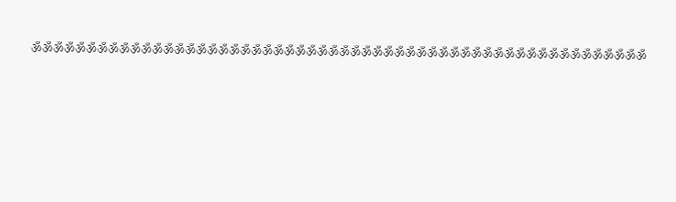ॐॐॐॐॐॐॐॐॐॐॐॐॐॐॐॐॐॐॐॐॐॐॐॐॐॐॐॐॐॐॐॐॐॐॐॐॐॐॐॐॐॐॐॐॐॐॐॐॐॐॐॐॐॐॐॐ